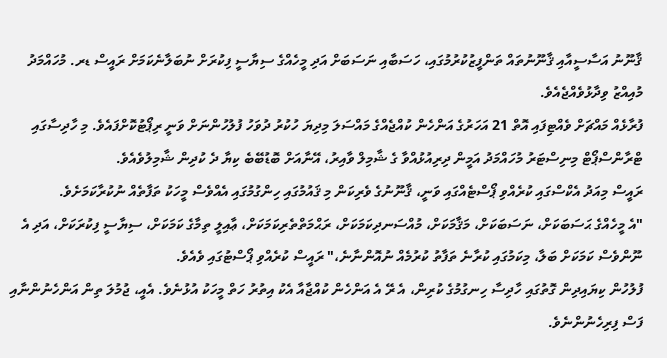ޤާނޫނު އަސާސީއާއި ޤާނޫނުތައް ތަންފީޒުކުރުމުގައި، ހަސަބާއި ނަސަބަށް އަދި މީހެއްގެ ސިޔާސީ ފިކުރަށް ނުބަލާނެކަމަށް ރައީސް ޑރ. މުހައްމަދު މުއިއްޒު ވިދާޅުވެއްޖެއެވެ.
ފުރާޅެއް މައްޗަށް ވެއްޓިފައި އޮތް 21 އަހަރުގެ އަންހެން ކުއްޖެއްގެ މައްސަލަ މިދިޔަ ހުކުރު ދުވަހު ފުލުހުންނަށް ވަނީ ރިޕޯޓުކޮށްފައެވެ. މި ހާދިސާގައި ޓްރާންސްޕޯޓް މިނިސްޓަރު މުހައްމަދު އަމީން ދިރިއުޅުއްވާ ގެ ޝާމިލް ވާއިރު، އޭނާއަށް ބޮޑުބޭބެ ކިޔާ ދެ ކުދިން ޝާމިލުވެއެވެ.
ރައީސް މިއަދު އެކްސްގައި ކުރެއްވި ޕޯސްޓެއްގައި ވަނީ، ޤާނޫނުގެ ވެރިކަން މި ޤައުމުގައި ހިންގުމުގައި އެއްވެސް މީހަކު ތަފާތެއް ނުކުރާކަމަށެވެ.
"އެ މީހެއްގެ ޙަސަބަކަށް، ނަސަބަކަށް، މަޤާމަކަށް، މުއްސަނދިކަމަކަށް، ރަޙްމަތްތެރިކަމަކަށް، ޢާއިލީ ތިމާގެ ކަމަކަށް، ސިޔާސީ ފިކުރަކަށް، އަދި އެ ނޫންވެސް ކަމަކަށް ބަލާ، މިކަމުގައި ކުރާނެ ތަފާތު ކުރުމެއް ނުއޮންނާނެ،" ރައީސް ކުރެއްވި ޕޯސްޓުގައި ވެއެވެ.
ފުލުހުން ކިޔައިދިން ގޮތުގައި ހާދިސާ ހިނގުމުގެ ކުރިން، އެ ރޭ އެ އަންހެން ކުއްޖާއާ އެކު އިތުރު ހަތް މީހަކު އުޅުނެވެ. އެއީ، ޖުމުލަ ތިން އަންހެނުންނާއި ފަސް ފިރިހެނުންނެވެ.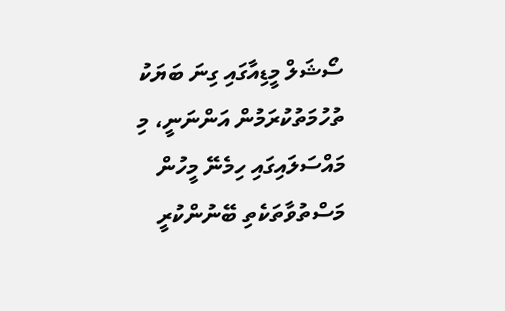ސޯޝަލް މީޑިއާގައި ގިނަ ބަޔަކު ތުހުމަތުކުރަމުން އަންނަނީ، މި މައްސަލައިގައި ހިމެނޭ މީހުން މަސްތުވާތަކެތި ބޭނުންކުރީ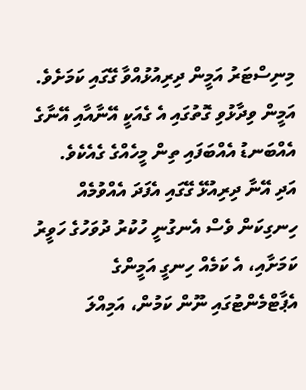މިނިސްޓަރު އަމީން ދިރިއުޅުއްވާ ގޭގައި ކަމަށެވެ.
އަމީން ވިދާޅުވި ގޮތުގައި އެ ގެއަކީ އޭނާއާއި އޭނާގެ އެއްބަނޑު އެއްބަފައި ތިން މީހެއްގެ ގެއެކެވެ.
އަދި އޭނާ ދިރިއުޅޭ ގޭގައި އެފަދަ އެއްވުމެއް ހިނގިކަން ވެސް އެނގުނީ ހުކުރު ދުވަހުގެ ހަވީރު ކަމަށާއި، އެ ކަމެއް ހިނގީ އަމީންގެ އެޕާޓްމެންޓުގައި ނޫން ކަމުން، އަމިއްލަ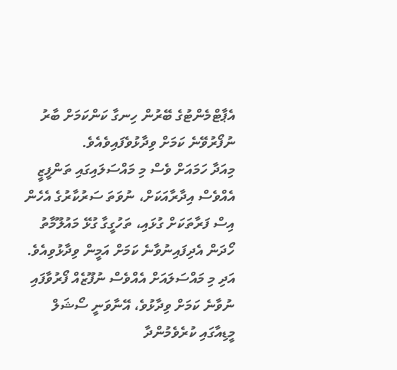އެޕާޓްމެންޓުގެ ބޭރުން ހިނގާ ކަންކަމަށް ބާރު ނުފޯރުވޭނެ ކަމަށް ވިދާޅުވެފައިވެއެވެ.
މިއަދާ ހަމައަށް ވެސް މި މައްސަލައިގައި ތަންފީޒީ އެއްވެސް އިދާރާއަކަށް، ނުވަތަ ސަރުކާރުގެ އެހެން އިސް ފަރާތަކަށް ގުޅައި، ތަހުގީގާ ގުޅޭ މައުލޫމާތު ހޯދަން އެދިފައިނުވާނެ ކަމަށް އަމީން ވިދާޅުވިއެވެ.
އަދި މި މައްސަލައަށް އެއްވެސް ނުފޫޒެއް ފޯރުވާފައި ނުވާނެ ކަމަށް ވިދާޅުވެ، އޭނާވަނީ ސޯޝަލް މީޑިއާގައި ކުރެވެމުންދާ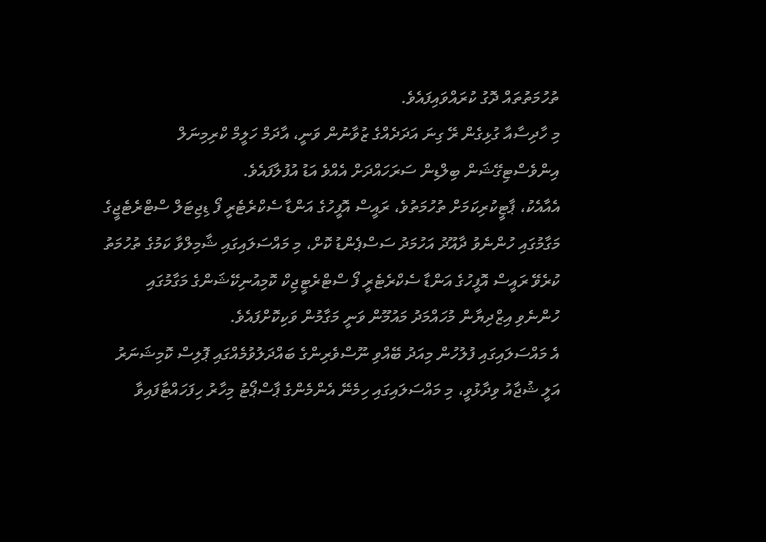ތުހުމަތުތައް ދޮގު ކުރައްވައިފައެވެ.
މި ހާދިސާއާ ގުޅިގެން ރޭ ގިނަ އަދަދެއްގެ ޒުވާނުން ވަނީ، އާދަމް ހަލީމް ކްރިމިނަލް އިންވެސްޓިގޭޝަން ބިލްޑިން ސަރަހައްދަށް އެއްވެ އަޑު އުފުލާފައެވެ.
އެއާއެކު، ޕާޓީކުރިކަމަށް ތުހުމަތުވެ، ރައީސް އޮފީހުގެ އަންޑާ ސެކްރެޓެރީ ފޯ ޑިޖިޓަލް ސްޓްރެޓެޖީގެ މަގާމުގައި ހުންނެވު ދާއޫދު އަހުމަދު ސަސްޕެންޑު ކޮށް، މި މައްސަލައިގައި ޝާމިލްވާ ކަމުގެ ތުހުމަތު ކުރެވޭ ރައީސް އޮފީހުގެ އަންޑާ ސެކްރެޓެރީ ފޯ ސްޓްރެޓީޖިކް ކޮމިއުނިކޭޝަންގެ މަގާމުގައި ހުންނެވި އިޒްދިޔާން މުހައްމަދު މައުމޫން ވަނީ މަގާމުން ވަކިކޮށްފައެވެ.
އެ މައްސަލައިގައި ފުލުހުން މިއަދު ބޭއްވި ނޫސްވެރިންގެ ބައްދަލުވުމެއްގައި ޕޮލިސް ކޮމިޝަނަރު އަލީ ޝުޖާއު ވިދާޅުވީ، މި މައްސަލައިގައި ހިމެނޭ އެންމެންގެ ޕާސްޕޯޓު މިހާރު ހިފަހައްޓާފައިވާ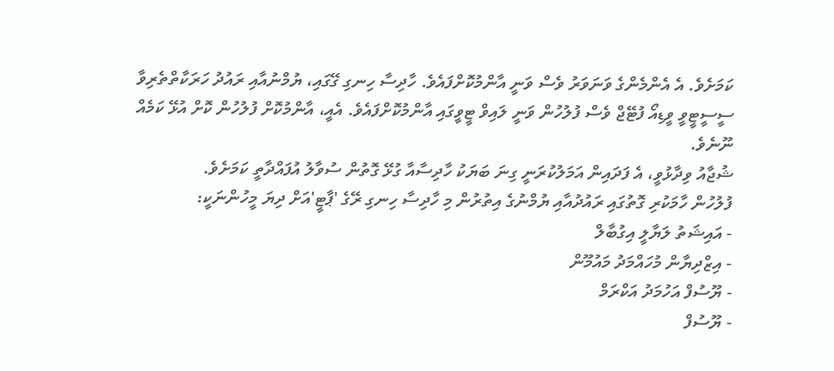ކަމަށެވެ. އެ އެންމެންގެ ވަނަވަރު ވެސް ވަނީ އާންމުކޮށްފައެވެ. ހާދިސާ ހިނގި ގޭގައި، ޔުމްނުއާއި ރައުދު ހަރަކާތްތެރިވާ ސީސީޓީވީ ވީޑިއޯ ފުޓޭޖް ވެސް ފުލުހުން ވަނީ ލައިވް ޓީވީގައި އާންމުކޮށްފައެވެ. އެއީ، އާންމުކޮށް ފުލުހުން ކޮށް އުޅޭ ކަމެއް ނޫނެވެ.
ޝުޖާއު ވިދާޅުވީ، އެ ފަދައިން އަމަލުކުރަނީ ގިނަ ބަޔަކު ހާދިސާއާ ގުޅޭ ގޮތުން ސުވާލު އުފައްދާތީ ކަމަށެވެ.
ފުލުހުން ހާމަކުރި ގޮތުގައި ރައުދުއާއި ޔުމްނުގެ އިތުރުން މި ހާދިސާ ހިނގި ރޭގެ 'ޕާޓީ'އަށް ދިޔަ މީހުންނަކީ:
- އައިޝަތު ލަޔާލީ އިގުބާލް
- އިޒްދިޔާން މުހައްމަދު މައުމޫން
- ޔޫސުފް އަހުމަދު އަކްރަމް
- ޔޫސުފް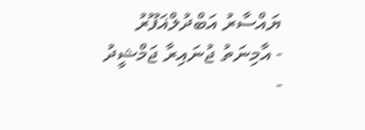ޔައްސާރު އަބްދުލްޣަފޫރު
- އާމިނަތު ޖުނައިރާ ޖަމްޝީދު
-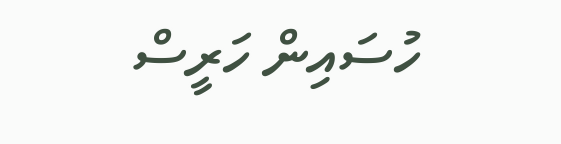ހުސައިން ހަރީސް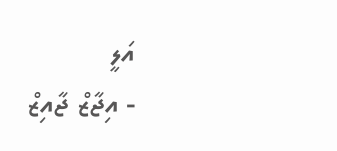އަލީ
- އިޖާޒް ޖާއިޒް